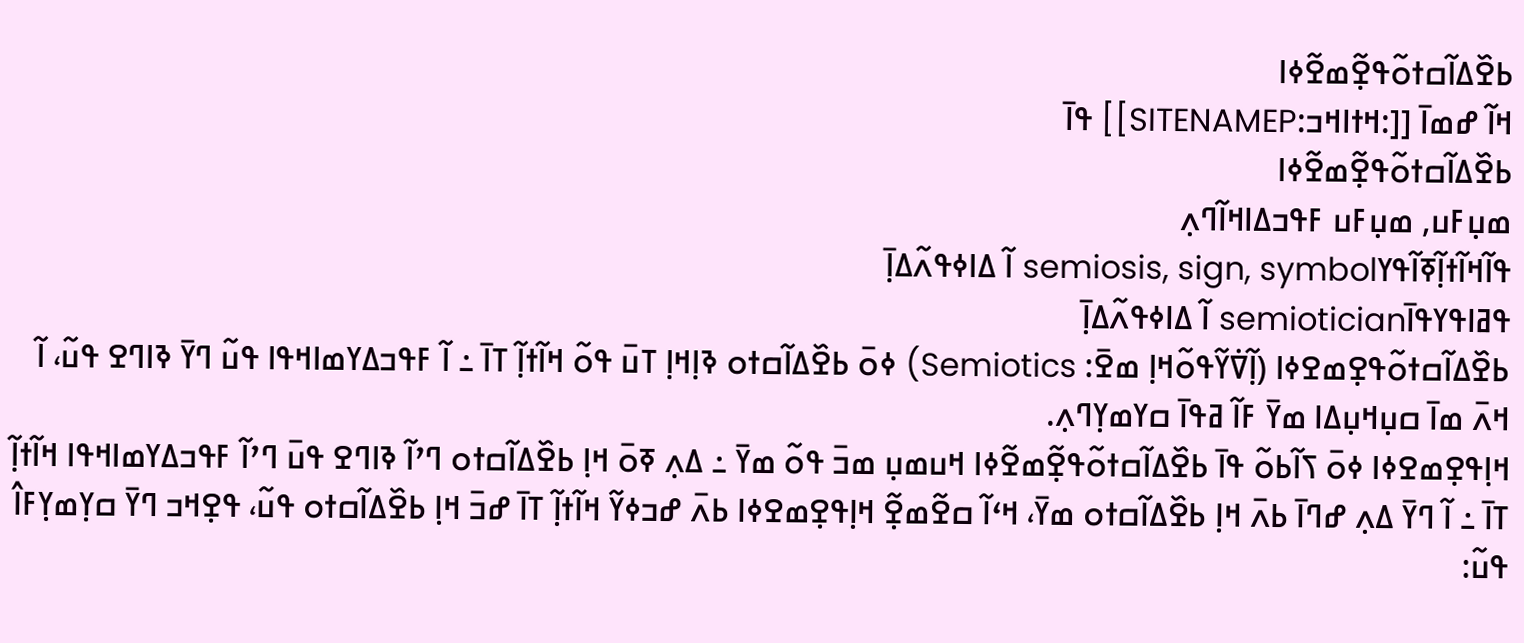ߕߐ߰ߡߊ߬ߛߙߋ߬ߟߐ߲߬ߘߐ߬ߦߊ
ߞߊ߬ ߝߘߊ߫ [[:ߞߙߊߞߏ:SITENAMEP]] ߟߊ߫
ߕߐ߰ߡߊ߬ߛߙߋ߬ߟߐ߲߬ߘߐ߬ߦߊ
ߘߎ߲ߓߎ, ߘߎ߲ߓߎ ߓߟߏߡߊߞߊ߬ߣߍ߲
ߟߊ߬ߞߊ߬ߙߊ߲߬ߧߊ߬ߟߌsemiosis, sign, symbol ߊ߬ ߡߊߦߟߍ߬ߡߊ߲߫
ߟߥߊߟߌߟߊ߫semiotician ߊ߬ ߡߊߦߟߍ߬ߡߊ߲߫
ߕߐ߰ߡߊ߬ߛߙߋ߬ߟߐ߲ߘߐߦߊ (ߊ߲߬ߜ߭ߌ߬ߟߋ߬ߞߊ߲ ߘߐ߫: Semiotics) ߦߋ߫ ߕߐ߰ߡߊ߬ߛߙߋ ߢߊ߲ߞߊ߲ ߠߎ߫ ߟߋ߬ ߞߊ߬ߙߊ߲߬ ߠߊ߫ ߸ ߊ߬ ߓߟߏߡߌߘߊߞߟߊ ߟߎ߬ ߣߌ߫ ߢߊߣߐ ߟߎ߬، ߊ߬ ߞߍ߫ ߘߊ߫ ߛߎ߲ߞߎ߲ߡߊ ߘߌ߫ ߓߊ߬ ߥߟߊ߫ ߛߌߘߌ߲ߣߍ߲.
ߞߊ߲ߟߐ߲ߘߐߦߊ ߦߋ߫ ߖߊ߬ߕߋ߬ ߟߊ߫ ߕߐ߰ߡߊ߬ߛߙߋ߬ߟߐ߲߬ߘߐ߬ߦߊ ߞߎߘߎ߲ ߘߏ߫ ߟߋ߬ ߘߌ߫ ߸ ߡߍ߲ ߧߋ߫ ߞߊ߲ ߕߐ߰ߡߊ߬ߛߙߋ ߣߴߊ߬ ߢߊߣߐ ߟߎ߫ ߣߴߊ߬ ߓߟߏߡߌߘߊߞߟߊ ߞߊ߬ߙߊ߲߬ ߠߊ߫ ߸ ߊ߬ ߣߌ߫ ߡߍ߲ ߝߣߊ߫ ߕߍ߫ ߞߊ߲ ߕߐ߰ߡߊ߬ߛߙߋ ߘߌ߫، ߞߵߊ߬ ߛߐ߬ߘߐ߲߬ ߞߊ߲ߟߐ߲ߘߐߦߊ ߕߍ߫ ߝߏߦߌ߬ ߞߊ߬ߙߊ߲߬ ߠߊ߫ ߝߏ߫ ߞߊ߲ ߕߐ߰ߡߊ߬ߛߙߋ ߟߎ߬، ߟߐ߲ߞߏ ߣߌ߫ ߛߌ߲ߘߌ߲ߓߊ߮ ߟߎ߬: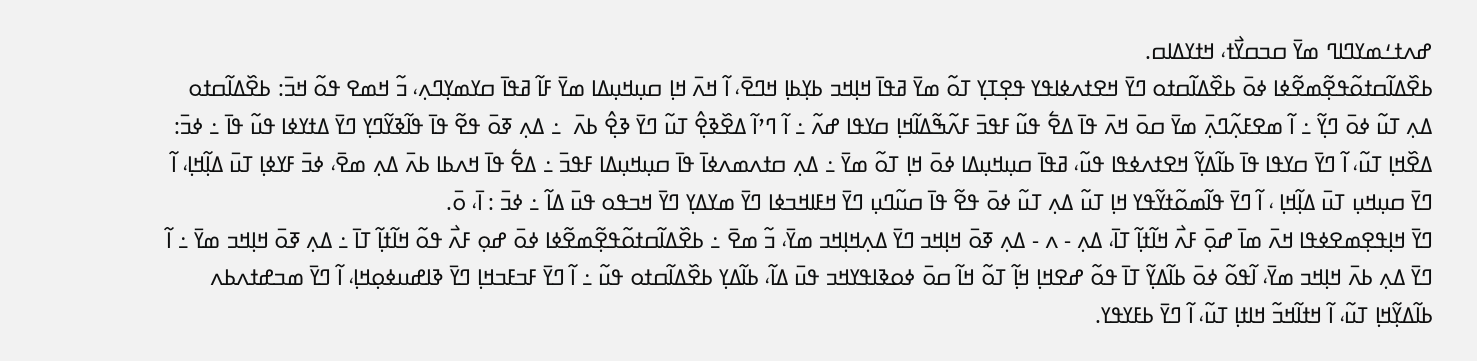ߝߍߙߑߘߌߣߊߣ ߘߌ߫ ߛߏߛߌ߯ߙ، ߞߙߌߡߊߛ.
ߕߐ߰ߡߊ߬ߛߙߋ߬ߟߐ߲߬ߘߐ߬ߦߊ ߦߋ߫ ߕߐ߰ߡߊ߬ߛߙߋ ߣߌ߫ ߞߐߙߍߦߊߟߌ ߟߐ߲ߠߌ߲ ߠߋ߬ ߘߌ߫ ߥߟߊ߫ ߞߊ߲ߞߏ ߕߌ߲ߕߊ߲ ߞߣߐ߫، ߊ߬ ߞߍ߫ ߞߊ߲ ߛߎ߲ߞߎ߲ߡߊ ߘߌ߫ ߓߊ߬ ߥߟߊ߫ ߛߌߘߌ߲ߣߍ߲، ߏ߬ ߞߘߐ ߟߋ߬ ߞߏ߫: ߕߐ߰ߡߊ߬ߛߙߋ ߡߍ߲ ߠߎ߬ ߦߋ߫ ߣߌ߲߬ ߸ ߊ߬ ߘߐߓߍ߲߬ߣߍ߲߫ ߘߌ߫ ߛߋ߫ ߞߍ߫ ߟߊ߫ ߡߐ߱ ߟߎ߬ ߓߟߏ߫ ߓߍ߬ߒ߬ߡߊ߬ߞߊ߲ ߛߌߟߊ ߝߍ߬ ߸ ߊ߬ ߣߴߊ߬ ߡߐ߰ߢߐ߲߮ ߠߎ߬ ߣߌ߫ ߢߐ߲߮ ߕߍ߫  ߸ ߡߍ߲ ߧߋ߫ ߟߐ߬ ߟߊ߫ ߟߊ߬ߢߌ߬ߣߌ߲ ߣߌ߫ ߡߙߌߦߊ ߟߎ߬ ߟߊ߫ ߸ ߦߏ߫: ߡߐ߰ߞߊ߲ ߠߎ߬، ߊ߬ ߣߌ߫ ߛߌߟߊ ߟߊ߫ ߕߊ߬ߡߌ߲߬ ߞߐߙߍߦߟߊ ߟߎ߬، ߥߟߊ߫ ߛߎ߲ߞߎ߲ߡߊ ߦߋ߫ ߞߊ߲ ߠߋ߬ ߘߌ߫ ߸ ߡߍ߲ ߛߙߍߘߍߦߊ߫ ߟߊ߫ ߛߎ߲ߞߎ߲ߡߊ ߓߟߏ߫ ߸ ߡߐ߱ ߟߊ߫ ߞߍߕߊ ߕߍ߫ ߡߍ߲ ߘߐ߫، ߦߏ߫ ߓߌߦߊ߲ ߠߎ߫ ߡߊ߲߬ߞߊ߲، ߊ߬ ߣߌ߫ ߛߎ߲ߞߎ߲ ߠߎ߫ ߡߊ߲߬ߞߊ߲ ، ߊ߬ ߣߌ߫ ߟߊ߬ߘߋ߬ߙߌ߬ߟߌ ߞߊ߲ ߠߎ߬ ߡߍ߲ ߠߎ߬ ߦߋ߫ ߟߐ߬ ߟߊ߫ ߛߎ߬ߣߎ߲ ߣߌ߫ ߞߓߊߞߏߦߊ ߣߌ߫ ߘߌߡߌ߲ ߣߌ߫ ߞߏߟߋ ߟߎ߫ ߡߊ߬ ߸ ߦߏ߫ : ߊ߫، ߋ߫.
ߣߌ߫ ߞߊ߲ߟߐ߲ߘߐߦߟߊ ߞߍ߫ ߘߊ߫ ߝߋ߲߫ ߓߍ߯ ߞߊ߬ߙߊ߲߬ ߠߊ߫، ߡߍ߲ - ߍ - ߡߍ߲ ߧߋ߫ ߞߊ߲ߞߏ ߣߌ߫ ߡߍ߲ߞߊ߲ߞߏ ߘߌ߫، ߏ߬ ߘߐ߫ ߸ ߕߐ߰ߡߊ߬ߛߙߋ߬ߟߐ߲߬ߘߐ߬ߦߊ ߦߋ߫ ߝߋ߲ ߓߍ߯ ߟߋ߬ ߞߊ߬ߙߊ߲߬ ߠߊ߫ ߸ ߡߍ߲ ߧߋ߫ ߞߊ߲ߞߏ ߘߌ߫ ߸ ߊ߬ ߣߌ߫ ߡߍ߲ ߕߍ߫ ߞߊ߲ߞߏ ߘߌ߫، ߊ߬ߟߋ߬ ߦߋ߫ ߕߊ߬ߡߌ߲߬ ߠߊ߫ ߟߋ߬ ߝߐߞߊ߲ ߞߊ߲߬ ߠߋ߬ ߞߊ߬ ߛߋ߫ ߦߋߢߊߟߌߞߏ ߟߎ߫ ߡߊ߬، ߕߊ߬ߡߌ߲ ߕߐ߰ߡߊ߬ߛߙߋ ߟߎ߬ ߸ ߊ߬ ߣߌ߫ ߓߏߓߏߞߊ߲ ߣߌ߫ ߢߊߝߎߦߋ߲ߞߊ߲، ߊ߬ ߣߌ߫ ߘߏߝߙߍߕߍ ߕߊ߬ߡߌ߲߬ߞߊ߲ ߠߎ߬، ߊ߬ ߞߙߊ߬ߞߏ߬ ߞߊߙߊ߲ ߠߎ߬، ߊ߬ ߣߌ߫ ߕߓߌߟߌ.